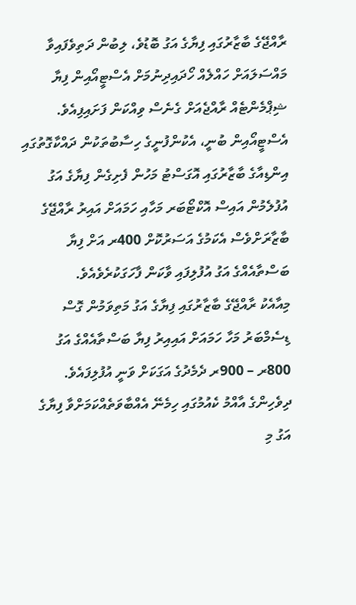ރާއްޖޭގެ ބާޒާރުގައި ފިޔާގެ އަގު ބޮޑުވެ، ލިބުން ދަތިވެފައިވާ މައްސަލައަށް ހައްލެއް ހޯދައިދިނުމަށް އެސްޓީއޯއިން ފިޔާ ޝިޕްމެންޓެއް ރާއްޖެއަށް ގެނެސް ވިއްކަން ފަށައިފިއެވެ.
އެސްޓީއޯއިން ބުނީ، އެކުންފުނީގެ ހިސާބުތަކުން ދައްކާގޮތުގައި އިންޑިއާގެ ބާޒާރުގައި އޮގަސްޓު މަހުން ފެށިގެން ފިޔާގެ އަގު އުފުލެމުން އައިސް އޮކްޓޯބަރ މަހާއި ހަމައަށް އައިރު ރާއްޖޭގެ ބާޒާރަށްވެސް އެކަމުގެ އަސަރުކޮށް 400ރ އަށް ފިޔާ ބަސްތާއެއްގެ އަގު އުފުލިފައި ވާކަން ފާހަގަކުރެވެއެވެ.
މިއާއެކު ރާއްޖޭގެ ބާޒާރުގައި ފިޔާގެ އަގު މަތިވަމުން ގޮސް ޑިސެމްބަރު މަހާ ހަމައަށް އައިއިރު ފިޔާ ބަސްތާއެއްގެ އަގު 800ރ – 900ރ ދެމެދުގެ އަގަކަށް ވަނީ އުފުލިފައެވެ. ދިވެހިންގެ އާއްމު ކެއުމުގައި ހިމެނޭ އެއްބާވަތެއްކަމަށްވާ ފިޔާގެ އަގު މި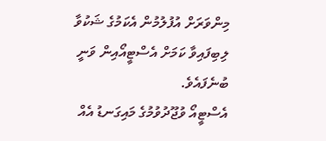މިންވަރަށް އުފުލުމުން އެކަމުގެ ޝަކުވާ ލިބިފައިވާ ކަމަށް އެސްޓީއޯއިން ވަނީ ބުނެފައެވެ.
އެސްޓީއޯ ވުޖޫދުވުމުގެ މައިގަނޑު އެއް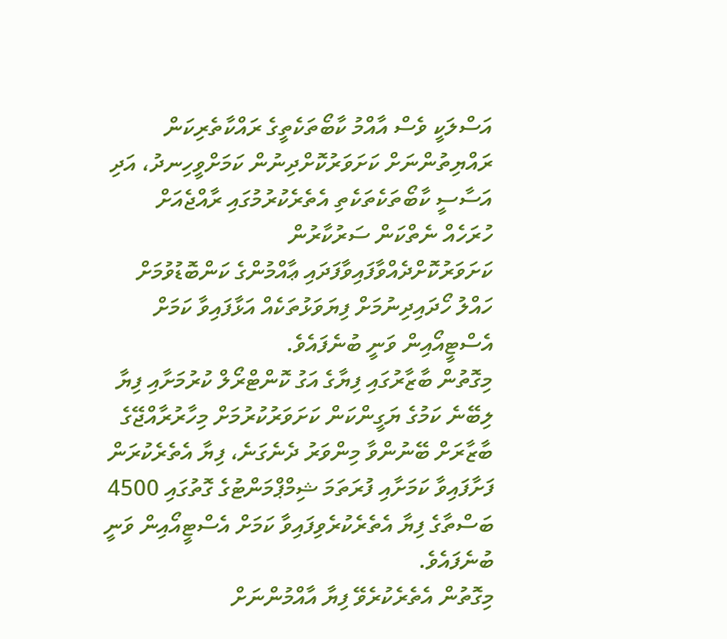އަސްލަކީ ވެސް އާއްމު ކާބޯތަކެތީގެ ރައްކާތެރިކަން ރައްޔިތުންނަށް ކަށަވަރުކޮށްދިނުން ކަމަށްވީހިނދު، އަދި އަސާސީ ކާބޯތަކެތަކެތި އެތެރެކުރުމުގައި ރާއްޖެއަށް ހުރަހެއް ނެތްކަން ސަރުކާރުން ކަށަވަރުކޮށްދެއްވާފައިވާފަދައި ޢާއްމުންގެ ކަންބޮޑުވުމަށް ހައްލު ހޯދައިދިނުމަށް ފިޔަވަޅުތަކެއް އަޅާފައިވާ ކަމަށް އެސްޓީއޯއިން ވަނީ ބުނެފައެވެ.
މިގޮތުން ބާޒާރުގައި ފިޔާގެ އަގު ކޮންޓްރޯލް ކުރުމަށާއި ފިޔާ ލިބޭނެ ކަމުގެ ޔަގީންކަން ކަށަވަރުކުރުމަށް މިހާރުރާއްޖޭގެ ބާޒާރަށް ބޭނުންވާ މިންވަރު ދެނެގަނެ، ފިޔާ އެތެރެކުރަން ފަށާފައިވާ ކަމަށާއި ފުރަތަމަ ޝިމްޕްމަންޓުގެ ގޮތުގައި 4500 ބަސްތާގެ ފިޔާ އެތެރެކުރެވިފައިވާ ކަމަށް އެސްޓީއޯއިން ވަނީ ބުނެފައެވެ.
މިގޮތުން އެތެރެކުރެވޭ ފިޔާ އާއްމުންނަށް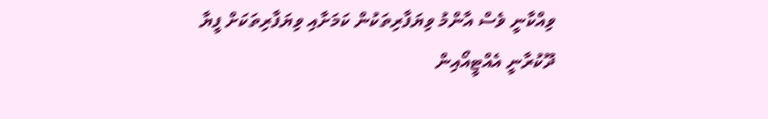ވިއްކާނީ ވެސް އާންމު ވިޔަފާރިތަކުން ކަމަށާއި ވިޔަފާރިތަކަށް ފީޔާ ދޫކުރާނީ އެއްޓީއޯއިން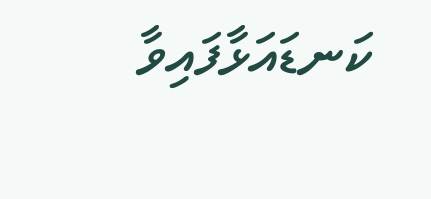ކަނޑައަޅާފައިވާ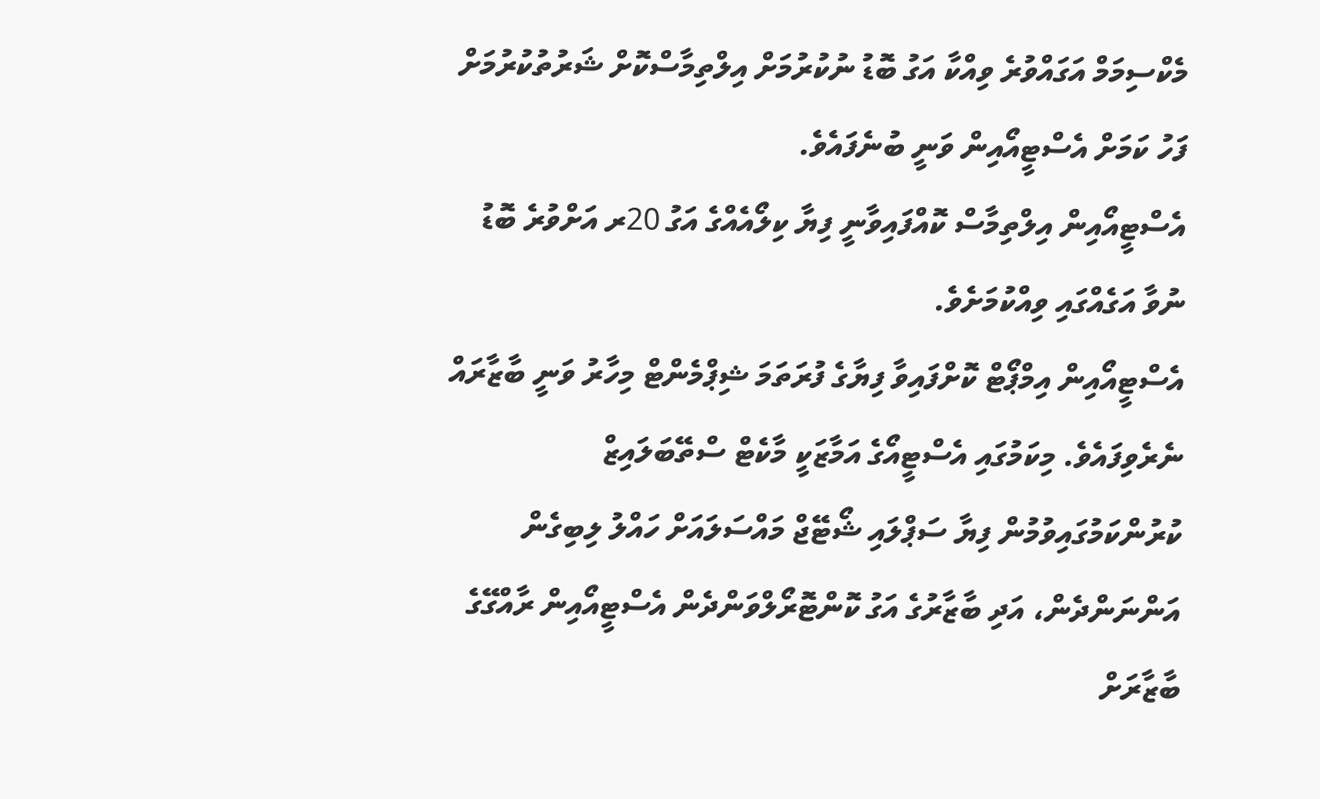މެކްސިމަމް އަގައްވުރެ ވިއްކާ އަގު ބޮޑު ނުކުރުމަށް އިލްތިމާސްކޮށް ޝަރުތުކުރުމަށް ފަހު ކަމަށް އެސްޓީއޯއިން ވަނީ ބުނެފައެވެ.
އެސްޓީއޯއިން އިލްތިމާސް ކޮއްފައިވާނީ ފިޔާ ކިލޯއެއްގެ އަގު 20ރ އަށްވުރެ ބޮޑު ނުވާ އަގެއްގައި ވިއްކުމަށެވެ.
އެސްޓީއޯއިން އިމްޕޯޓް ކޮށްފައިވާ ފިޔާގެ ފުރަތަމަ ޝިޕްމެންޓް މިހާރު ވަނީ ބާޒާރައް ނެރެވިފައެވެ. މިކަމުގައި އެސްޓީއޯގެ އަމާޒަކީ މާކެޓް ސްތޭބަލައިޒް ކުރުންކަމުގައިވުމުން ފިޔާ ސަޕްލައި ޝޯޓޭޖް މައްސަލައަށް ހައްލު ލިބިގެން އަންނަންދެން، އަދި ބާޒާރުގެ އަގު ކޮންޓޮރޯލްވަންދެން އެސްޓީއޯއިން ރާއްގޭގެ ބާޒާރަށް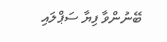ބޭނުންވާ ފިޔާ ސަޕްލައި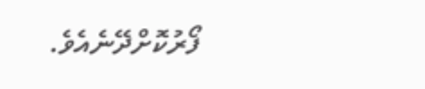ފޯރުކޮށްދޭނެއެވެ.